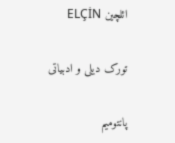ائلچین ELÇİN

تورک دیلی و ادبیاتی

پانتومیم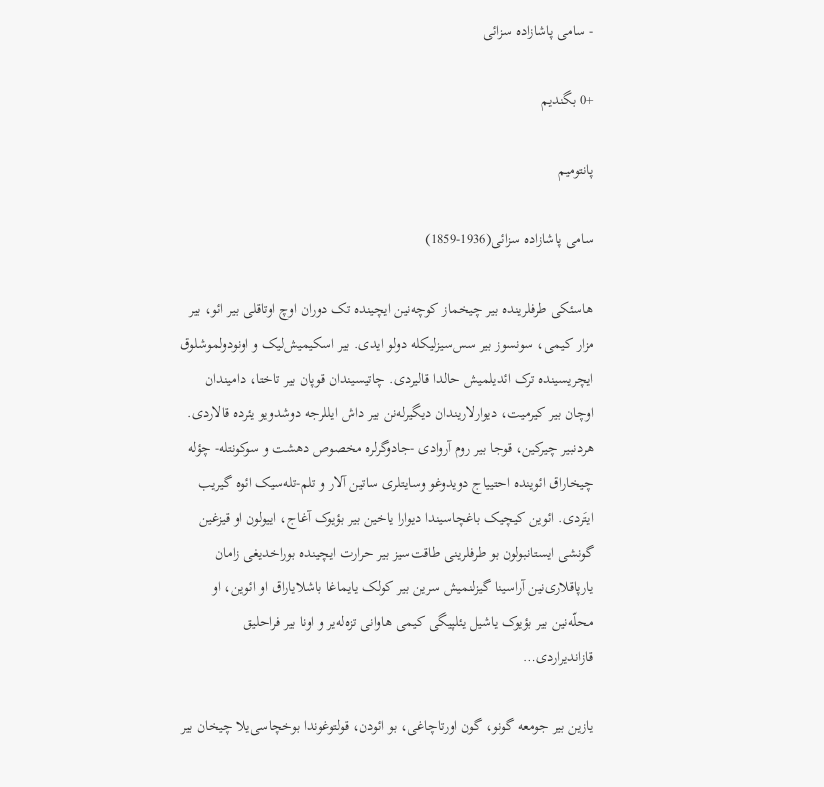- سامی پاشازاده سزائی

+0 بگندیم

پانتومیم

سامی پاشازاده سزائی(1936-1859)

هاسئکی طرفلرینده بیر چیخماز کوچه‌نین ایچینده تک دوران اوچ اوتاقلی بیر ائو، بیر مزار کیمی، سونسوز بیر سس‌سیزلیکله دولو ایدی. بیر اسکیمیش‌لیک و اونودولموشلوق ایچریسینده ترک ائدیلمیش حالدا قالیردی. چاتیسیندان قوپان بیر تاختا، دامیندان اوچان بیر کیرمیت، دیوارلاریندان دیگیرله‌نن بیر داش ایللرجه دوشدویو یئرده قالاردی. هردنبیر چیرکین، قوجا بیر روم آروادی -جادوگرلره مخصوص دهشت و سوکونتله- چؤله چیخاراق ائوینده احتییاج دویدوغو وسایتلری ساتین آلار و تلم-تله‌سیک ائوه گیریب ایتَردی. ائوین کیچیک باغچاسیندا دیوارا یاخین بیر بؤیوک آغاج، اییولون او قیزغین گونشی ایستانبولون بو طرفلرینی طاقت‌سیز بیر حرارت ایچینده بوراخدیغی زامان یارپاقلاری‌نین آراسینا گیزلنمیش سرین بیر کولک یایماغا باشلایاراق او ائوین، او محلّه‌نین بیر بؤیوک یاشیل یئلپیگی کیمی هاوانی تزه‌له‌یر و اونا بیر فراحلیق قازاندیراردی…

یازین بیر جومعه گونو، گون اورتاچاغی، بو ائودن، قولتوغوندا بوخچاسی‌یلا چیخان بیر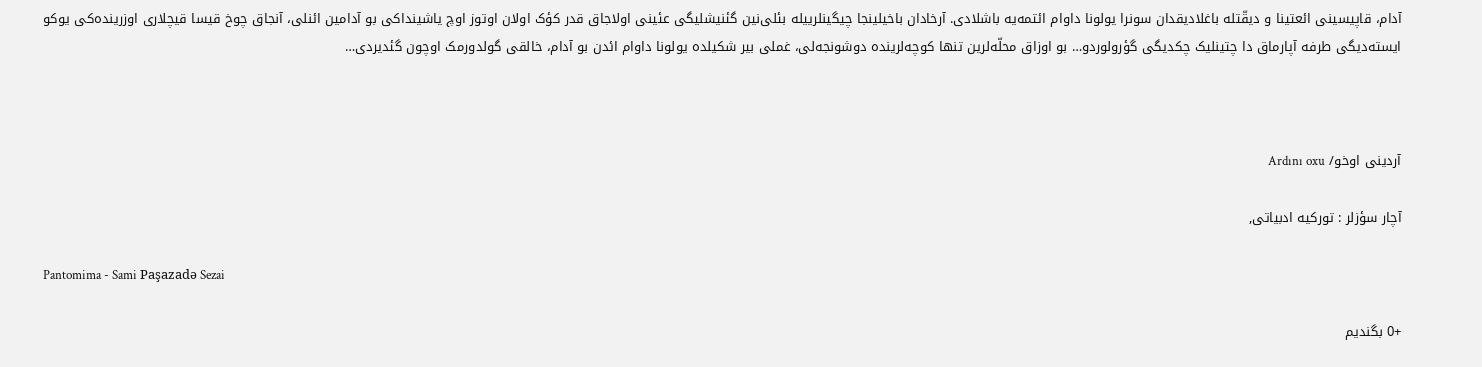آدام، قاپیسینی ائعتینا و دیقّتله باغلادیقدان سونرا یولونا داوام ائتمه‌یه باشلادی. آرخادان باخیلینجا چیگینلرییله بئلی‌نین گئنیشلیگی عئینی اولاجاق قدر کؤک اولان اوتوز اوچ یاشینداکی بو آدامین ائنلی، آنجاق چوخ قیسا قیچلاری اوزرینده‌کی یوکو ایسته‌دیگی طرفه آپارماق دا چتینلیک چکدیگی گؤرولوردو… بو اوزاق محلّه‌لرین تنها کوچه‌لرینده دوشونجه‌لی، غملی بیر شکیلده یولونا داوام ائدن بو آدام، خالقی گولدورمک اوچون گئدیردی…



آردینی اوخو/ Ardını oxu

آچار سؤزلر : تورکیه ادبیاتی,

Pantomima - Sami Paşazadə Sezai

+0 بگندیم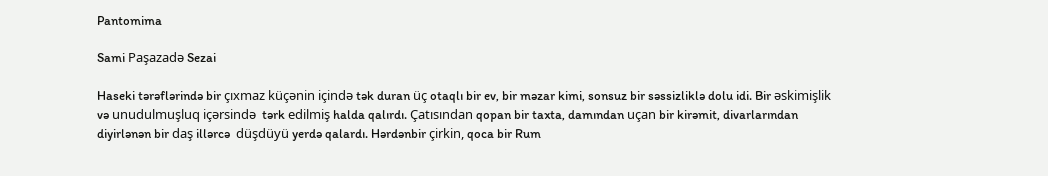Pantomima

Sami Paşazadə Sezai

Haseki tərəflərində bir çıxmaz küçənin içində tək duran üç otaqlı bir ev, bir məzar kimi, sonsuz bir səssizliklə dolu idi. Bir əskimişlik və unudulmuşluq içərsində  tərk edilmiş halda qalırdı. Çatısından qopan bir taxta, damından uçan bir kirəmit, divarlarından diyirlənən bir daş illərcə  düşdüyü yerdə qalardı. Hərdənbir çirkin, qoca bir Rum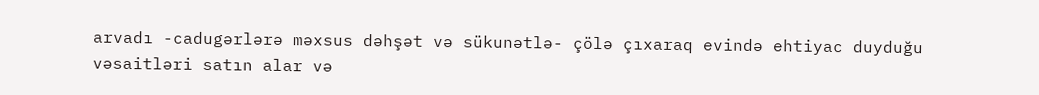arvadı -cadugərlərə məxsus dəhşət və sükunətlə- çölə çıxaraq evində ehtiyac duyduğu vəsaitləri satın alar və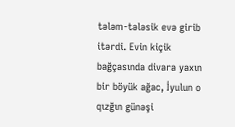tələm-tələsik evə girib itərdi. Evin kiçik bağçasında divara yaxın bir böyük ağac, İyulun o qızğın günəşi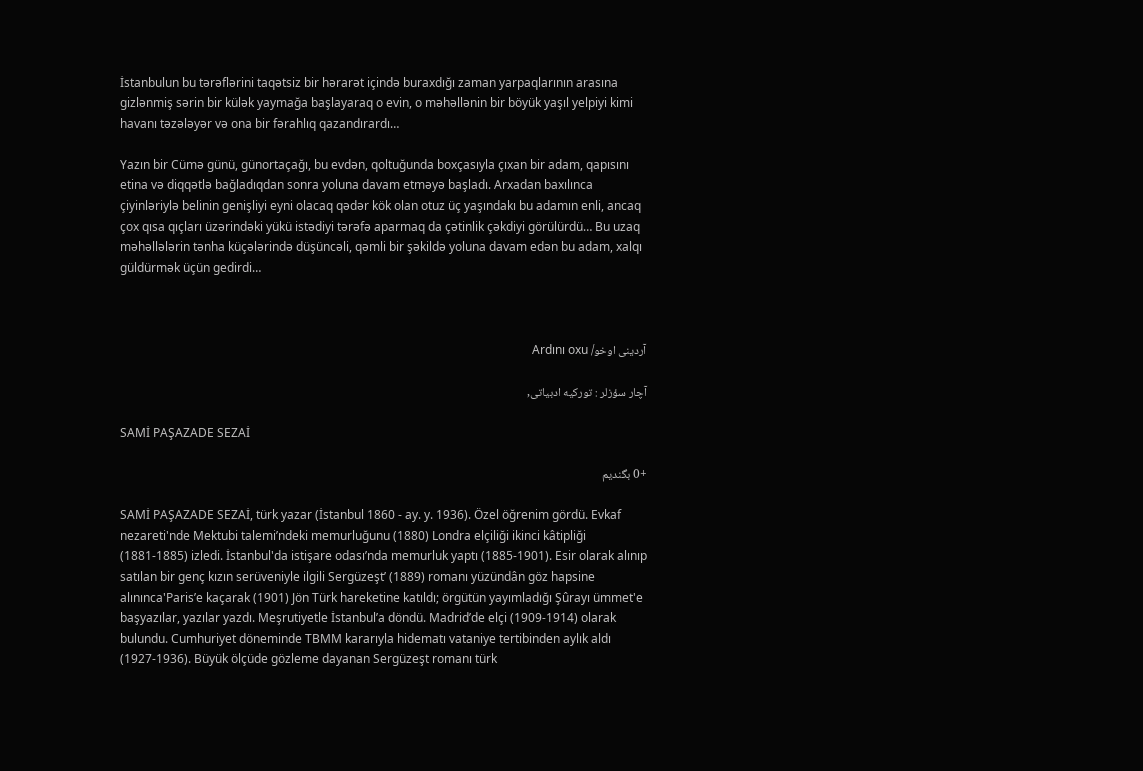İstanbulun bu tərəflərini taqətsiz bir hərarət içində buraxdığı zaman yarpaqlarının arasına gizlənmiş sərin bir külək yaymağa başlayaraq o evin, o məhəllənin bir böyük yaşıl yelpiyi kimi havanı təzələyər və ona bir fərahlıq qazandırardı…

Yazın bir Cümə günü, günortaçağı, bu evdən, qoltuğunda boxçasıyla çıxan bir adam, qapısını etina və diqqətlə bağladıqdan sonra yoluna davam etməyə başladı. Arxadan baxılınca çiyinləriylə belinin genişliyi eyni olacaq qədər kök olan otuz üç yaşındakı bu adamın enli, ancaq çox qısa qıçları üzərindəki yükü istədiyi tərəfə aparmaq da çətinlik çəkdiyi görülürdü… Bu uzaq məhəllələrin tənha küçələrində düşüncəli, qəmli bir şəkildə yoluna davam edən bu adam, xalqı güldürmək üçün gedirdi…



آردینی اوخو/ Ardını oxu

آچار سؤزلر : تورکیه ادبیاتی,

SAMİ PAŞAZADE SEZAİ

+0 بگندیم

SAMİ PAŞAZADE SEZAİ, türk yazar (İstanbul 1860 - ay. y. 1936). Özel öğrenim gördü. Evkaf nezareti'nde Mektubi talemi’ndeki memurluğunu (1880) Londra elçiliği ikinci kâtipliği (1881-1885) izledi. İstanbul'da istişare odası’nda memurluk yaptı (1885-1901). Esir olarak alınıp satılan bir genç kızın serüveniyle ilgili Sergüzeşt’ (1889) romanı yüzündân göz hapsine alınınca'Paris’e kaçarak (1901) Jön Türk hareketine katıldı; örgütün yayımladığı Şûrayı ümmet'e başyazılar, yazılar yazdı. Meşrutiyetle İstanbul’a döndü. Madrid’de elçi (1909-1914) olarak bulundu. Cumhuriyet döneminde TBMM kararıyla hidematı vataniye tertibinden aylık aldı (1927-1936). Büyük ölçüde gözleme dayanan Sergüzeşt romanı türk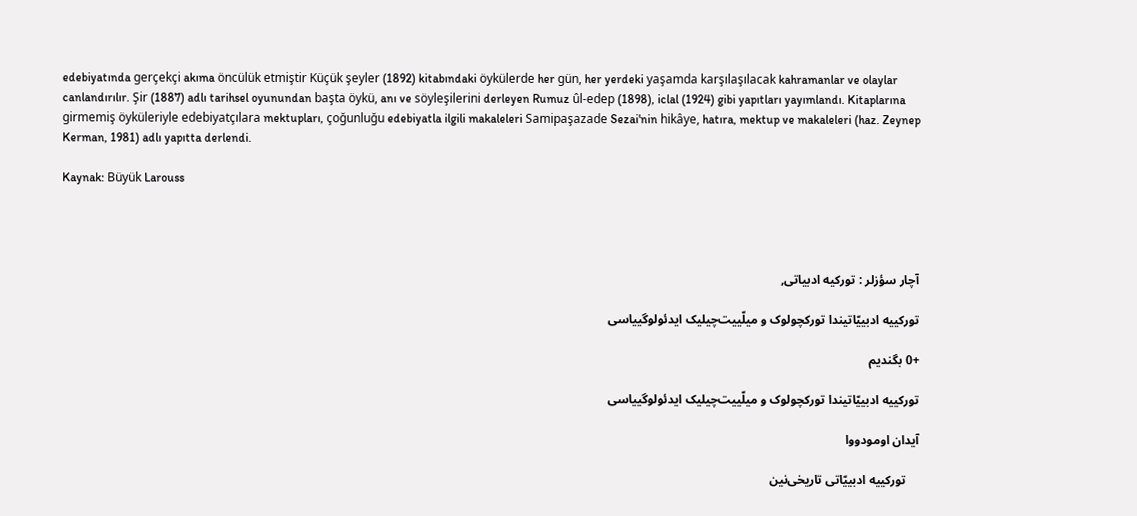edebiyatında gerçekçi akıma öncülük etmiştir Küçük şeyler (1892) kitabındaki öykülerde her gün, her yerdeki yaşamda karşılaşılacak kahramanlar ve olaylar canlandırılır. Şir (1887) adlı tarihsel oyunundan başta öykü, anı ve söyleşilerini derleyen Rumuz ûl-edep (1898), iclal (1924) gibi yapıtları yayımlandı. Kitaplarına girmemiş öyküleriyle edebiyatçılara mektupları, çoğunluğu edebiyatla ilgili makaleleri Samipaşazade Sezai'nin hikâye, hatıra, mektup ve makaleleri (haz. Zeynep Kerman, 1981) adlı yapıtta derlendi.

Kaynak: Büyük Larouss




آچار سؤزلر : تورکیه ادبیاتی,

تورکییه ادبییّاتیندا تورکچولوک و میلّییت‌چیلیک ایدئولوگییاسی

+0 بگندیم

تورکییه ادبییّاتیندا تورکچولوک و میلّییت‌چیلیک ایدئولوگییاسی

آیدان اومودووا

    تورکییه ادبییّاتی تاریخی‌نین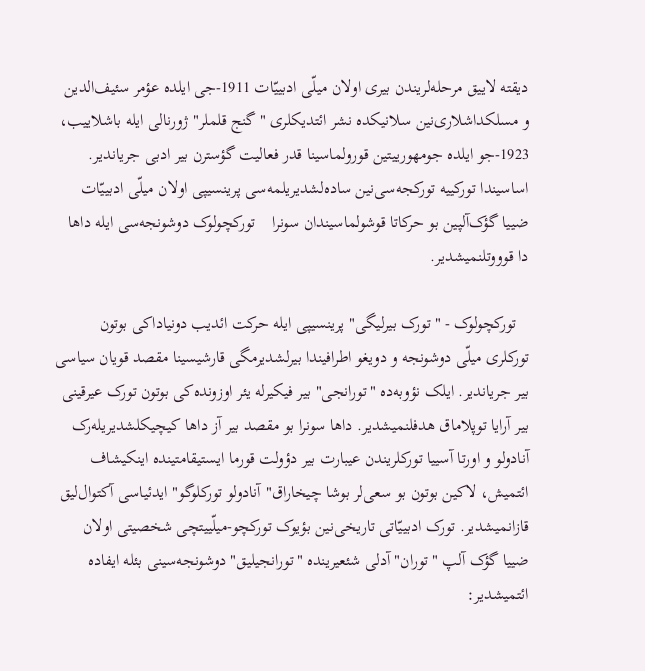دیقته لاییق مرحله‌لریندن بیری اولان میلّی ادبییّات 1911-جی ایلده عؤمر سئیف‌الدین و مسلکداشلاری‌نین سلانیکده نشر ائتدیکلری "گنج قلملر" ژورنالی ایله باشلاییب، 1923-جو ایلده جومهورییتین قورولماسینا قدر فعالیت گؤسترن بیر ادبی جریاندیر. اساسیندا تورکییه تورکجه‌سی‌نین ساده‌لشدیریلمه‌سی پرینسیپی اولان میلّی ادبییّات ضییا گؤک‌آلپین بو حرکاتا قوشولماسیندان سونرا    تورکچولوک دوشونجه‌سی ایله داها دا قوووتلنمیشدیر.

   تورکچولوک - "تورک بیرلیگی" پرینسیپی ایله حرکت ائدیب دونیاداکی بوتون تورکلری میلّی دوشونجه و دویغو اطرافیندا بیرلشدیرمگی قارشیسینا مقصد قویان سیاسی بیر جریاندیر. ایلک نؤوبه‌ده "تورانجی" بیر فیکیرله یئر اوزونده‌کی بوتون تورک عیرقینی بیر آرایا توپلاماق هدفلنمیشدیر. داها سونرا بو مقصد بیر آز داها کیچیکلشدیریله‌رک آنادولو و اورتا آسییا تورکلریندن عیبارت بیر دؤولت قورما ایستیقامتینده اینکیشاف ائتمیش، لاکین بوتون بو سعی‌لر بوشا چیخاراق"آنادولو تورکلوگو" ایدئیاسی آکتوال‌لیق قازانمیشدیر. تورک ادبییّاتی تاریخی‌نین بؤیوک تورکچو-میلّییتچی شخصیتی اولان ضییا گؤک آلپ "توران" آدلی شئعیرینده "تورانجیلیق" دوشونجه‌سینی بئله ایفاده ائتمیشدیر: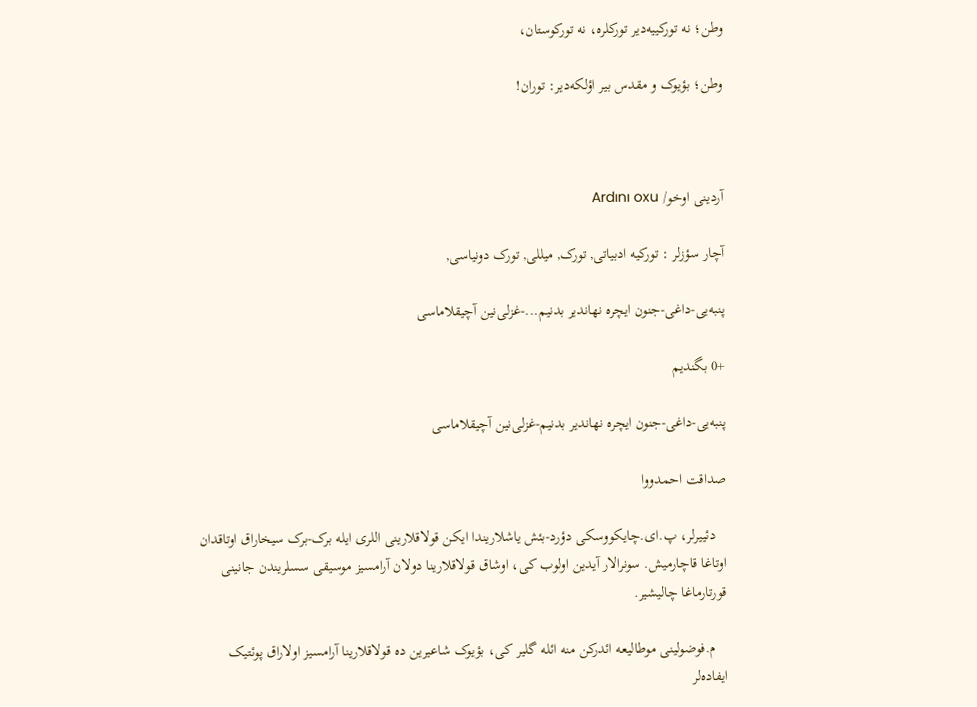وطن؛ نه تورکییه‌دیر تورکلره، نه تورکوستان،

وطن؛ بؤیوک و مقدس بیر اؤلکه‌دیر: توران!



آردینی اوخو/ Ardını oxu

آچار سؤزلر : تورکیه ادبیاتی, تورک, میللی, تورک دونیاسی,

پنبه‌یی-داغی-جنون ایچره نهاندیر بدنیم...-غزلی‌نین آچیقلاماسی

+0 بگندیم

پنبه‌یی-داغی-جنون ایچره نهاندیر بدنیم-غزلی‌نین آچیقلاماسی

صداقت احمدووا

   دئییرلر، پ.ای.چایکووسکی دؤرد-بئش یاشلاریندا ایکن قولاقلارینی اللری ایله برک-برک سیخاراق اوتاقدان اوتاغا قاچارمیش. سونرالار آیدین اولوب کی، اوشاق قولاقلارینا دولان آرامسیز موسیقی سسلریندن جانینی قورتارماغا چالیشیر.

   م.فوضولینی موطالیعه ائدرکن منه ائله گلیر کی، بؤیوک شاعیرین ده قولاقلارینا آرامسیز اولاراق پوئتیک ایفاده‌لر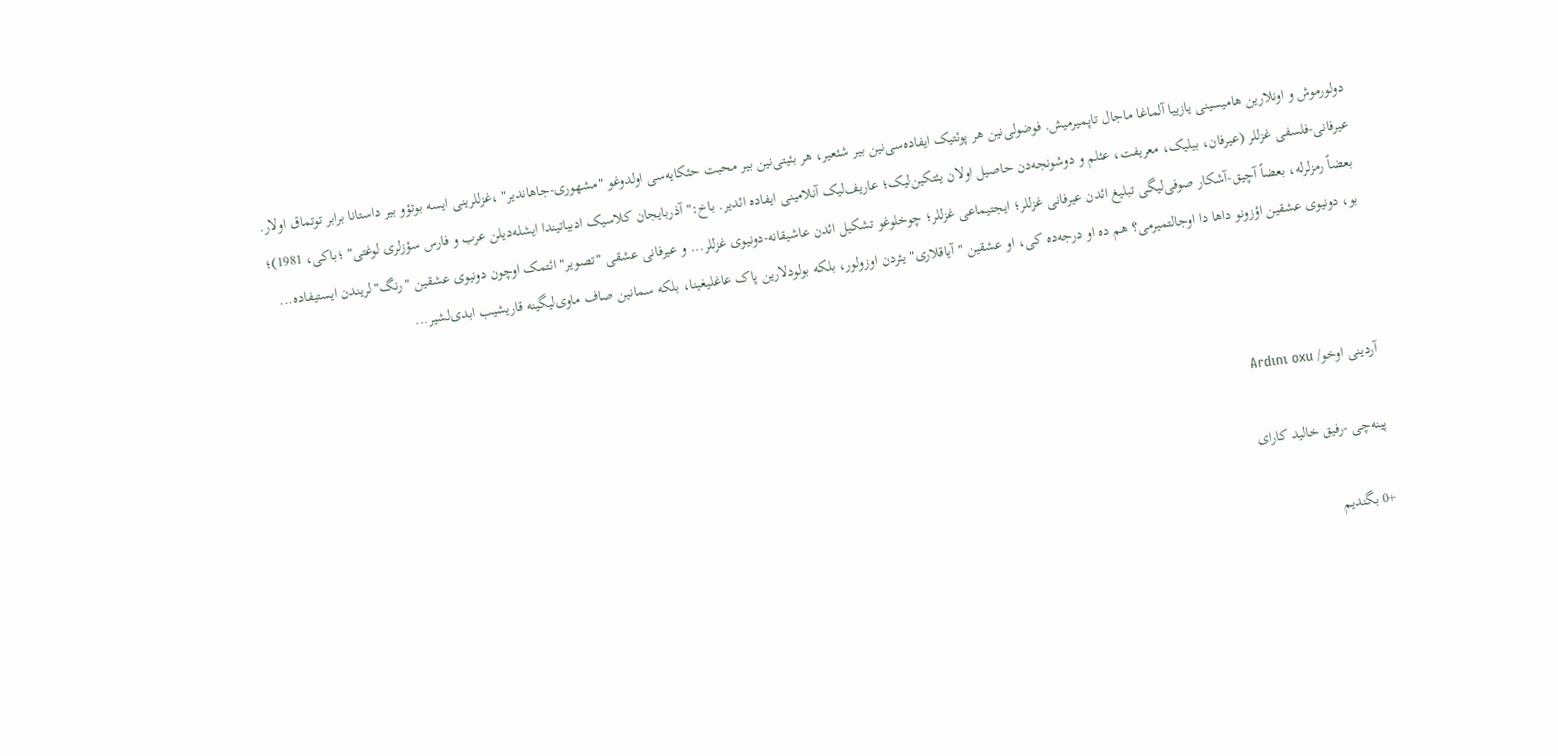دولورموش و اونلارین هامیسینی یازییا آلماغا ماجال تاپمیرمیش. فوضولی‌نین هر پوئتیک ایفاده‌سی‌نین بیر شئعیر، هر بئیتی‌نین بیر محبت حئکایه‌سی اولدوغو "مشهوری-جاهاندیر" ،غزللرینی ایسه بوتؤو بیر داستانا برابر توتماق اولار. عیرفانی-فلسفی غزللر (عیرفان، بیلیک، معریفت، عئلم و دوشونجه‌دن حاصیل اولان یئتکین‌لیک؛ عاریف‌لیک آنلامینی ایفاده ائدیر. باخ:" آذربایجان کلاسیک ادبیاتیندا ایشله‌دیلن عرب و فارس سؤزلری لوغتی" ؛باکی، 1981)؛ بعضاً رمزلرله، بعضاً آچیق-آشکار صوفی‌لیگی تبلیغ ائدن عیرفانی غزللر؛ ایجتیماعی غزللر؛ چوخلوغو تشکیل ائدن عاشیقانه-دونیوی غزللر... و عیرفانی عشقی "تصویر" ائتمک اوچون دونیوی عشقین "رنگ"لریندن ایستیفاده... بو، دونیوی عشقین اؤزونو داها دا اوجالتمیرمی؟ هم ده او درجه‌ده کی، او عشقین "آیاقلاری" یئردن اوزولور، بلکه بولودلارین پاک عاغلیغینا، بلکه سمانین صاف ماوی‌لیگینه قاریشیب ابدی‌لشیر...



آردینی اوخو/ Ardını oxu

پینه‌چی -رفیق خالید کارای

+0 بگندیم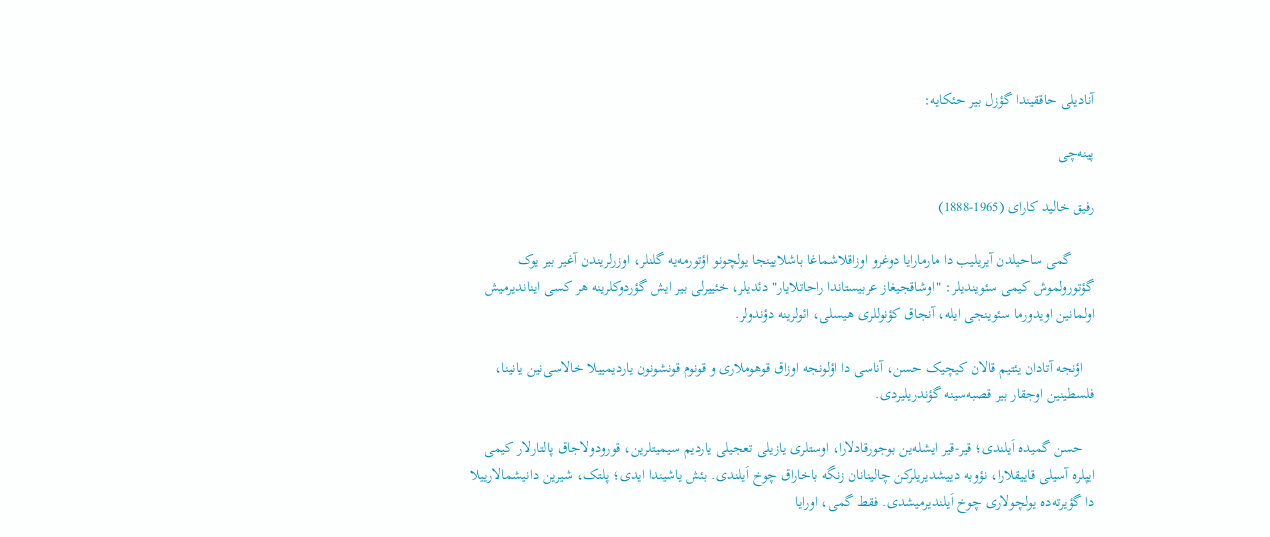آنادیلی حاققیندا گؤزل بیر حئکایه:

پینه‌چی

رفیق خالید کارای (1965-1888)

      گمی ساحیلدن آیریلیب دا مارمارایا دوغرو اوزاقلاشماغا باشلایینجا یولچونو اؤتورمه‌یه گلنلر، اوزرلریندن آغیر بیر یوک گؤتورولموش کیمی سئویندیلر: "اوشاقجیغاز عربیستاندا راحاتلایار" دئدیلر، خئییرلی بیر ایش گؤردوکلرینه هر کسی ایناندیرمیش اولمانین اویدورما سئوینجی ایله، آنجاق کؤنوللری هیسلی، ائولرینه دؤندولر.

   اؤنجه آتادان یئتیم قالان کیچیک حسن، آناسی دا اؤلونجه اوزاق قوهوملاری و قونوم قونشونون یاردیمییلا خالاسی‌نین یانینا، فلسطینین اوجقار بیر قصبه‌سینه گؤندریلیردی.

   حسن گمیده اَیلندی؛ قیر-قیر ایشله‌ین بوجورقادلارا، اوستلری یازیلی تعجیلی یاردیم سیمیتلرین، قورودولاجاق پالتارلار کیمی ایپلره آسیلی قاییقلارا، نؤوبه دییشدیریلرکن چالینانان زنگه باخاراق چوخ اَیلندی. بئش یاشیندا ایدی؛ پلتک، شیرین دانیشمالارییلا دا گؤیرته‌ده یولچولاری چوخ اَیلندیرمیشدی. فقط گمی، اورایا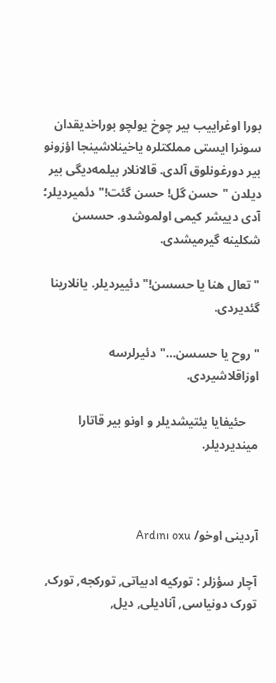بورا اوغراییب بیر چوخ یولچو بوراخدیقدان سونرا ایستی مملکتلره یاخینلاشینجا اؤزونو بیر دورغونلوق آلدی. قالانلار بیلمه‌دیگی بیر دیلدن "حسن گل! حسن گئت!" دئمیردیلر؛ آدی دییشر کیمی اولموشدو. حسسن شکلینه گیرمیشدی.

"تعال هنا یا حسسن!" دئییردیلر. یانلارینا گئدیردی.

"روح یا حسسن…"دئیرلرسه اوزاقلاشیردی.

    حئیفایا یئتیشدیلر و اونو بیر قاتارا میندیردیلر.



آردینی اوخو/ Ardını oxu

آچار سؤزلر : تورکیه ادبیاتی, تورکجه, تورک, تورک دونیاسی, آنادیلی, دیل,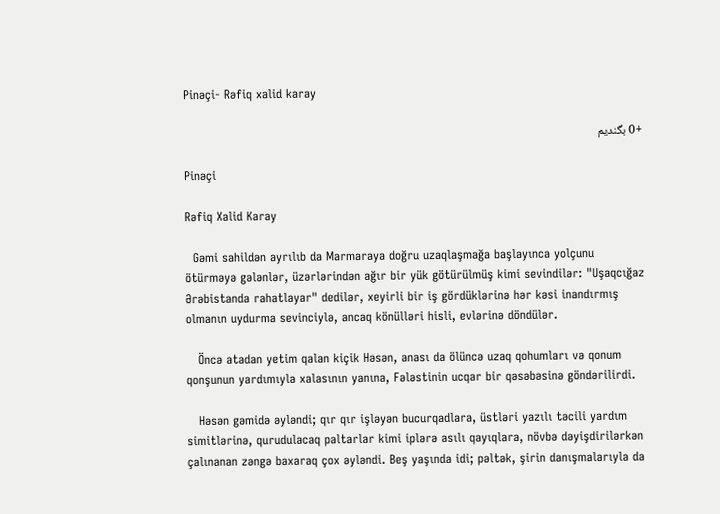Pinəçi- Rəfiq xalid karay

+0 بگندیم

Pinəçi

Rəfiq Xalid Karay

  Gəmi sahildən ayrılıb da Marmaraya doğru uzaqlaşmağa başlayınca yolçunu ötürməyə gələnlər, üzərlərindən ağır bir yük götürülmüş kimi sevindilər: "Uşaqcığaz Ərəbistanda rahatlayar" dedilər, xeyirli bir iş gördüklərinə hər kəsi inandırmış olmanın uydurma sevinciylə, ancaq könülləri hisli, evlərinə döndülər.

   Öncə atadan yetim qalan kiçik Həsən, anası da ölüncə uzaq qohumları və qonum qonşunun yardımıyla xalasının yanına, Fələstinin ucqar bir qəsəbəsinə göndərilirdi.

   Həsən gəmidə əyləndi; qır qır işləyən bucurqadlara, üstləri yazılı təcili yardım simitlərinə, qurudulacaq paltarlar kimi iplərə asılı qayıqlara, növbə dəyişdirilərkən çalınanan zəngə baxaraq çox əyləndi. Beş yaşında idi; pəltək, şirin danışmalarıyla da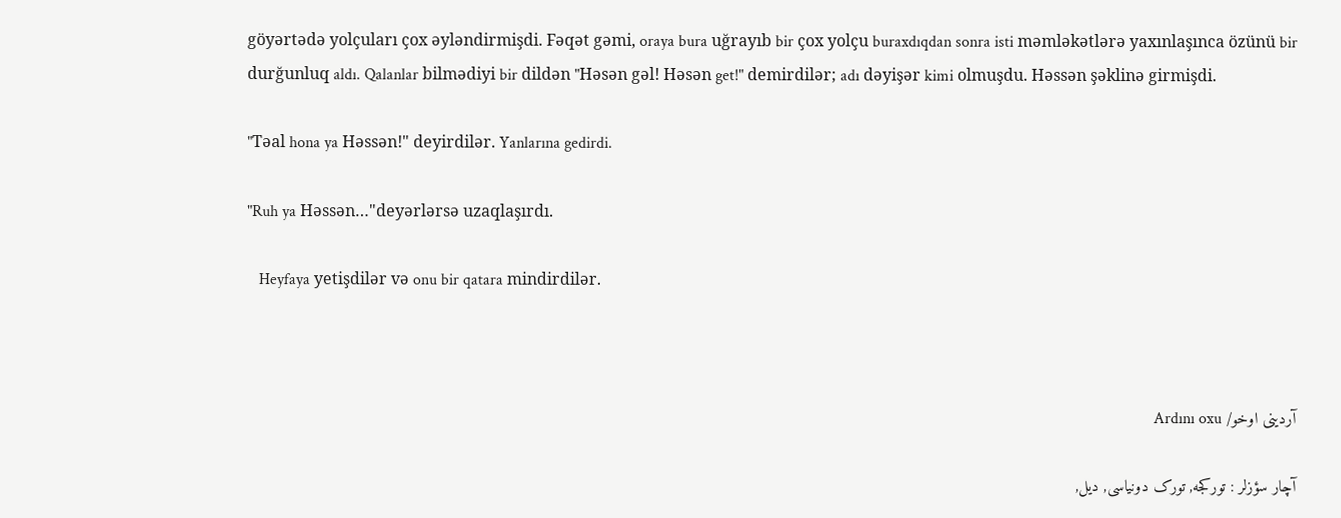göyərtədə yolçuları çox əyləndirmişdi. Fəqət gəmi, oraya bura uğrayıb bir çox yolçu buraxdıqdan sonra isti məmləkətlərə yaxınlaşınca özünü bir durğunluq aldı. Qalanlar bilmədiyi bir dildən "Həsən gəl! Həsən get!" demirdilər; adı dəyişər kimi olmuşdu. Həssən şəklinə girmişdi.

"Təal hona ya Həssən!" deyirdilər. Yanlarına gedirdi.

"Ruh ya Həssən…"deyərlərsə uzaqlaşırdı.

   Heyfaya yetişdilər və onu bir qatara mindirdilər.



آردینی اوخو/ Ardını oxu

آچار سؤزلر : تورکجه, تورک دونیاسی, دیل,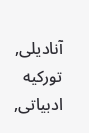آنادیلی, تورکیه ادبیاتی,